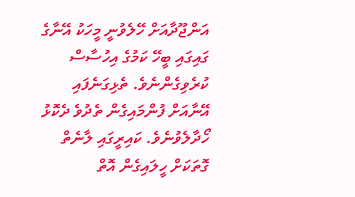އަންޖޫދާއަށް ހޭލެވުނީ މީހަކު އޭނާގެ ގައިގައި ބީހޭ ކަމުގެ އިހުސާސް ކުރެވިގެންނެވެ. ތެޅިގަނެފައި އޭނާއަށް ފުންމައިގެން ތެދުވެ ދެކޮޅު ހޯދާލެވުނެވެ. ކައިރީގައި ލާނެތް ގޮތަކަށް ހީލައިގެން އޮތް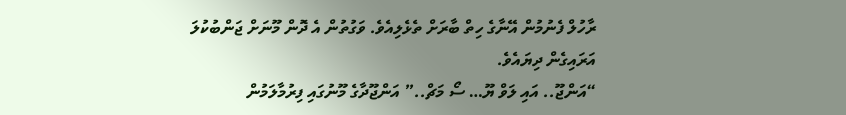ރާހުލް ފެނުމުން އޭނާގެ ހިތް ބާރަށް ތެޅެލިއެވެ. ވަގުތުން އެ ދޮން މޫނަށް ޖަންބުކުލަ އަރައިގެން ދިޔައެވެ.
“އަންޖޫ.. އައި ލަވް ޔޫ… ސޯ މަޗް..” އަންޖޫދާގެ މޫނުގައި ފިރުމާލަމުން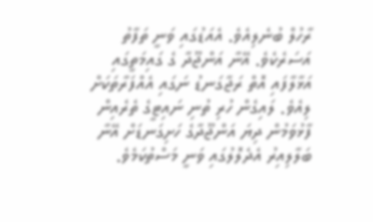ރާހުލް ބުނެލިއެވެ. އެއަޑުގައި ވަނީ ތަފާތު އަސަރެކެވެ. އޭނާ އަންޖޫދާ ގެ ގައިމަތީގައި އަޅާލާފައި އޮތް ރަޖާގަނޑު ނަގައި އެއްފަރާތަކަށް ލިއެވެ. ލައިގެން ހުރި ތުނި ނައިޓީގެ ތެރެއިން ފާޅުވަމުން ދިޔަ އަންޖޫދާގެ ހަށިގަނޑަށް އޭނާ ބަލާލިއިރު އެދެލޮލުގައި ވަނީ މަސްތުކަމެވެ.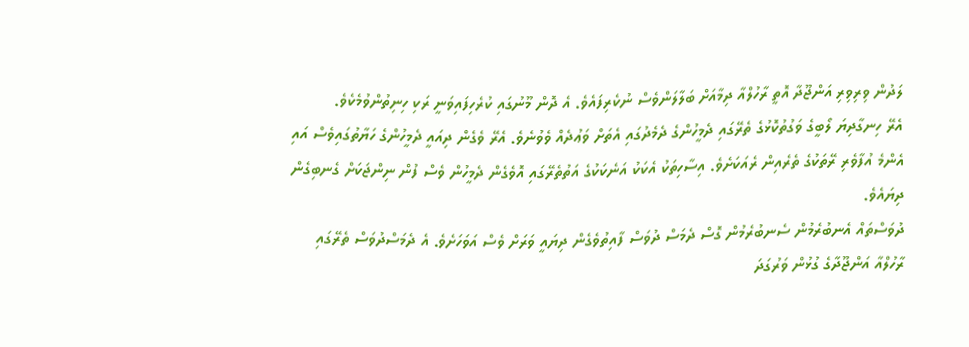ލަދުން ވިރިވިރި އަންޖޫދާ އޮތީ ރާހުލްއާ ދިމާއަށް ބަލާލަންވެސް ނުކެރިފައެވެ. އެ ދޮން މޫނުގައި ކުރެހިފައިވަނީ ރަކި ހިނިތުންވުމެކެވެ.
އެރޭ ހިނގާދިޔަ ލޯބީގެ ވަގުތުކޮޅުގެ ތެރޭގައި ދެމީހުންގެ ދެމެދުގައި އެތަށް ވަޢުދެއް ވެވުނެވެ. އެރޭ ވެގެން ދިއައީ ދެމީހުންގެ ހަޔާތުގައިވެސް އައި އެންމެ އުފާވެރި ރޭތަކުގެ ތެރެއިން ރެއަކަށެވެ. އިސާހިތަކު އެކަކު އަނެކަކުގެ އަތުތެރޭގައި އޮވެގެން ދެމީހުން ވެސް ފުން ނިންޖަކަށް ގެނބިގެން ދިޔައެވެ.
ދުވަސްތައް އެނބުރެމުން ސެނބުރެމުން ގޮސް ދެމަސް ދުވަސް ފާއިތުވެގެން ދިޔައީ ވަރަށް ވެސް އަވަހަށެވެ. އެ ދެމަސްދުވަސް ތެރޭގައި ރާހުލްއާ އަންޖޫދާގެ ގުޅުން ވަރުގަދަ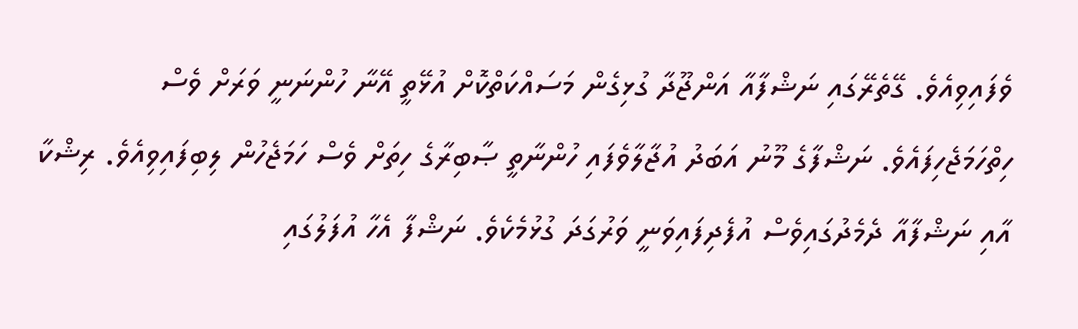ވެފައިވިއެވެ. ގޭތެރޭގައި ނަޝްފާއާ އަންޖޫދާ ގުޅިގެން މަސައްކަތްކޮށް އުޅޭތީ އޭނާ ހުންނަނީ ވަރަށް ވެސް ހިތްހަމަޖެހިފައެވެ. ނަޝްފާގެ މޫނު އަބަދު އުޖާލާވެފައި ހުންނާތީ ޞާބިރާގެ ހިތަށް ވެސް ހަމަޖެހުން ލިބިފައިވިއެވެ. ރިޝްކާ އާއި ނަޝްފާއާ ދެމެދުގައިވެސް އުފެދިފައިވަނީ ވަރުގަދަ ގުޅުމެކެވެ. ނަޝްފާ އެހާ އުފަލުގައި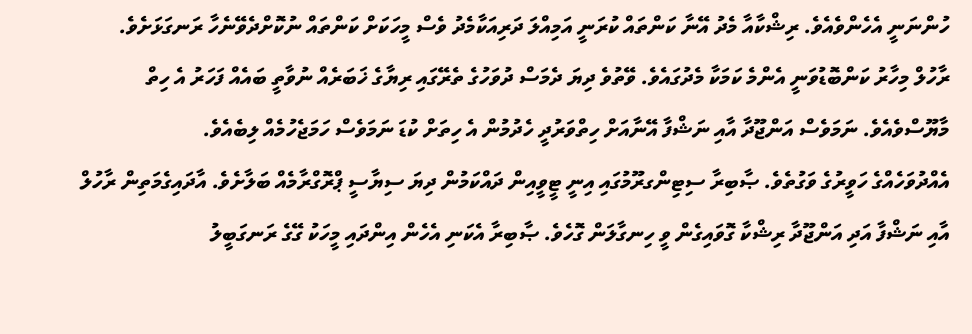ހުންނަނީ އެހެންވެއެވެ. ރިޝްކާއާ މެދު އޭނާ ކަންތައް ކުރަނީ އަމިއްލަ ދަރިއަކާމެދު ވެސް މީހަކަށް ކަންތައް ނުކޮށްދެވޭނެހާ ރަނގަޅަށެވެ.
ރާހުލް މިހާރު ކަންބޮޑުވަނީ އެންމެ ކަމަކާ މެދުގައެވެ. ވޭތުވެ ދިޔަ ދެމަސް ދުވަހުގެ ތެރޭގައި ރިޔާގެ ޚަބަރެއް ނުވާތީ ބައެއް ފަހަރު އެ ހިތް މާޔޫސްވެއެވެ. ނަމަވެސް އަންޖޫދާ އާއި ނަޝްފާ އޭނާއަށް ހިތްވަރުދީ ހެދުމުން އެ ހިތަށް ކުޑަ ނަމަވެސް ހަމަޖެހުމެއް ލިބެއެވެ.
އެއްދުވަހެއްގެ ހަވީރުގެ ވަގުތެވެ. ޞާބިރާ ސިޓިންގރޫމުގައި އިނީ ޓީވީއިން ދައްކަމުން ދިޔަ ސިޔާސީ ޕްރޮގްރާމެއް ބަލާށެވެ. އާދައިގެމަތިން ރާހުލް އާއި ނަޝްފާ އަދި އަންޖޫދާ ރިޝްކާ ގޮވައިގެން ވީ ހިނގާލަން ގޮހެވެ. ޞާބިރާ އެކަނި އެހެން އިންދައި މީހަކު ގޭގެ ރަނގަބީލު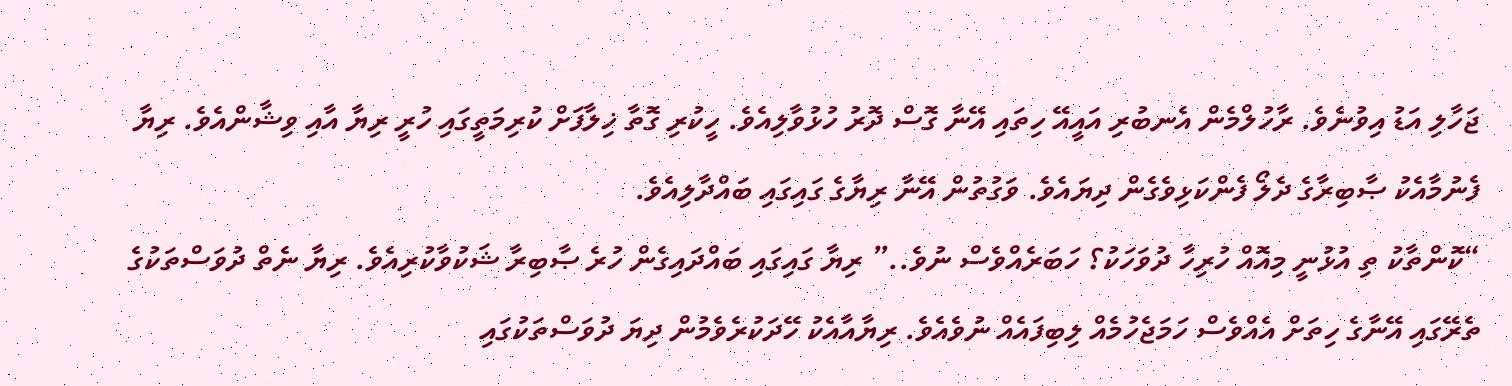ޖަހާލި އަޑު އިވުނެވެ. ރާހުލްމެން އެނބުރި އައީއޭ ހިތައި އޭނާ ގޮސް ދޮރު ހުޅުވާލިއެވެ. ހީކުރި ގޮތާ ޚިލާފަށް ކުރިމަތީގައި ހުރީ ރިޔާ އާއި ވިޝާންއެވެ. ރިޔާ ފެނުމާއެކު ޞާބިރާގެ ދެލޯ ފެންކަޅިވެގެން ދިޔައެވެ. ވަގުތުން އޭނާ ރިޔާގެ ގައިގައި ބައްދާލިއެވެ.
“ކޮންތާކު ތި އުޅުނީ މިއޮއް ހުރިހާ ދުވަހަކު؟ ހަބަރެއްވެސް ނުވެ..” ރިޔާ ގައިގައި ބައްދައިގެން ހުރެ ޞާބިރާ ޝަކުވާކުރިއެވެ. ރިޔާ ނެތް ދުވަސްތަކުގެ ތެރޭގައި އޭނާގެ ހިތަށް އެއްވެސް ހަމަޖެހުމެއް ލިބިފައެއް ނުވެއެވެ. ރިޔާއާއެކު ހޭދަކުރެވެމުން ދިޔަ ދުވަސްތަކުގައި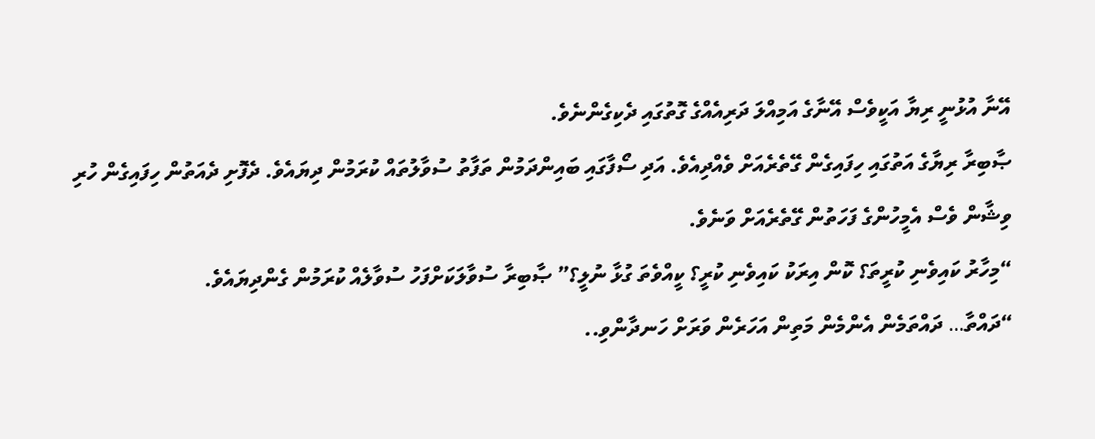އޭނާ އުޅުނީ ރިޔާ އަކީވެސް އޭނާގެ އަމިއްލަ ދަރިއެއްގެ ގޮތުގައި ދެކިގެންނެވެ.
ޞާބިރާ ރިޔާގެ އަތުގައި ހިފައިގެން ގޭތެރެއަށް ވެއްދިއެވެ. އަދި ސޯފާގައި ބައިންދަމުން ތަފާތު ސުވާލުތައް ކުރަމުން ދިޔައެވެ. ދެފޮށި ދެއަތުން ހިފައިގެން ހުރި ވިޝާން ވެސް އެމީހުންގެ ފަހަތުން ގޭތެރެއަށް ވަނެވެ.
“މިހާރު ކައިވެނި ކުރީތަ؟ ކޮން އިރަކު ކައިވެނި ކުރީ؟ ކީއްވެތަ ގުޅާ ނުލީ؟” ޞާބިރާ ސުވާލަކަށްފަހު ސުވާލެއް ކުރަމުން ގެންދިޔައެވެ.
“ދައްތާ… ދައްތަމެން އެންމެން މަތިން އަހަރެން ވަރަށް ހަނދާންވި..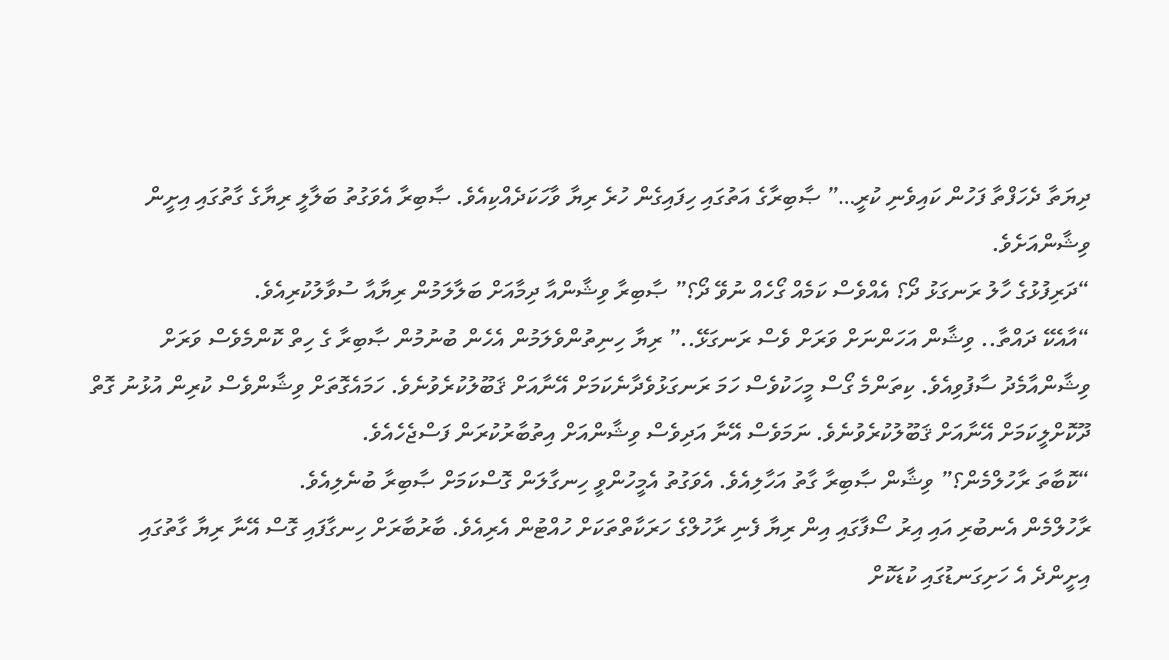ދިޔަތާ ދެހަފްތާ ފަހުން ކައިވެނި ކުރީ…” ޞާބިރާގެ އަތުގައި ހިފައިގެން ހުރެ ރިޔާ ވާހަކަދެއްކިއެވެ. ޞާބިރާ އެވަގުތު ބަލާލީ ރިޔާގެ ގާތުގައި އިށީން ވިޝާންއަށެވެ.
“ދަރިފުޅުގެ ހާލު ރަނގަޅު ދޯ؟ އެއްވެސް ކަމެއް ގޯހެއް ނުވޭ ދޯ؟” ޞާބިރާ ވިޝާންއާ ދިމާއަށް ބަލާލަމުން ރިޔާއާ ސުވާލުކުރިއެވެ.
“އާއެކޭ ދައްތާ.. ވިޝާން އަހަންނަށް ވަރަށް ވެސް ރަނގަޅޭ..” ރިޔާ ހިނިތުންވެލަމުން އެހެން ބުނުމުން ޞާބިރާ ގެ ހިތް ކޮންމެވެސް ވަރަށް ވިޝާންއާމެދު ސާފުވިއެވެ. ކިތަންމެ ގޯސް މީހަކުވެސް ހަމަ ރަނގަޅުވެދާނެކަމަށް އޭނާއަށް ޤަބޫލުކުރެވުނެވެ. ހަމައެގޮތަށް ވިޝާންވެސް ކުރިން އުޅުނު ގޮތް ދޫކޮށްލީކަމަށް އޭނާއަށް ޤަބޫލުކުރެވުނެވެ. ނަމަވެސް އޭނާ އަދިވެސް ވިޝާންއަށް އިތުބާރުކުރަން ފަސްޖެހެއެވެ.
“ކޮބާތަ ރާހުލްމެން؟” ވިޝާން ޞާބިރާ ގާތު އަހާލިއެވެ. އެވަގުތު އެމީހުންވީ ހިނގާލަން ގޮސްކަމަށް ޞާބިރާ ބުނެލިއެވެ.
ރާހުލްމެން އެނބުރި އައި އިރު ސޯފާގައި އިން ރިޔާ ފެނި ރާހުލްގެ ހަރަކާތްތަކަށް ހުއްޓުން އެރިއެވެ. ބާރުބާރަށް ހިނގާފައި ގޮސް އޭނާ ރިޔާ ގާތުގައި އިށީންދެ އެ ހަށިގަނޑުގައި ކުޑަކޮށް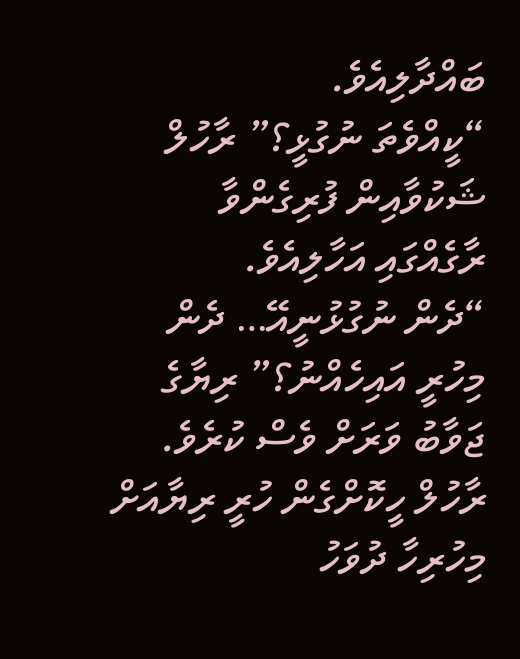ބައްދާލިއެވެ.
“ކީއްވެތަ ނުގުޅީ؟” ރާހުލް ޝަކުވާއިން ފުރިގެންވާ ރާގެއްގައި އަހާލިއެވެ.
“ދެން ނުގުޅުނީއޭ… ދެން މިހުރީ އައިހެއްނު؟” ރިޔާގެ ޖަވާބު ވަރަށް ވެސް ކުރެވެ. ރާހުލް ހީކޮށްގެން ހުރީ ރިޔާއަށް މިހުރިހާ ދުވަހު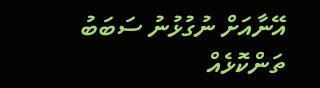އޭނާއަށް ނުގުޅުނު ސަބަބު ތަންކޮޅެއް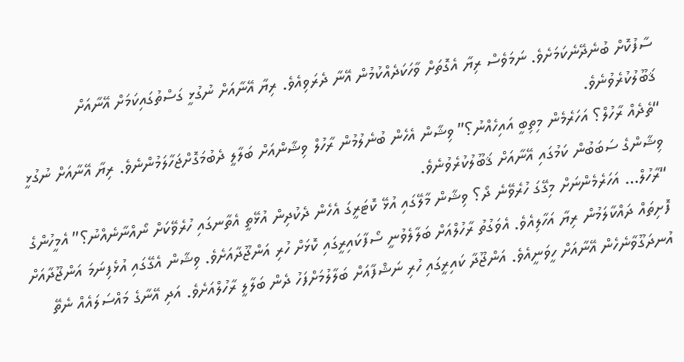ސާފުކޮށް ބުނެދޭނެކަމަށެވެ. ނަމަވެސް ރިޔާ އެގޮތަށް ވާހަކަދެއްކުމުން އޭނާ ދެރަވިއެވެ. ރިޔާ އޭނާއަށް ނުގުޅީ ގަސްތުގައިކަމަށް އޭނާއަށް ޤަބޫލުކުރެވުނެވެ.
“ތެދެއް ރާހުލް؟ އަހަރެމެން މިތިބީ އައިހެއްނު؟” ވިޝާން އެހެން ބުނެލުމުން ރާހުލް ވިޝާންއަށް ބަލާލީ ދެބުމަގޮށްޖަހާލަމުންނެވެ. ރިޔާ އޭނާއަށް ނުގުޅީ ވިޝާންގެ ސަބަބުން ކަމުގައި އޭނާއަށް ޤަބޫލުކުރެވުނެވެ.
“ރާހުލް… އަހަރެމެންނަށް މިގޭގަ ހުރެވޭނެ ދޯ؟ ވިޝާން މާލޭގައި އުޅޭ ކޮޓަރީގަ އެހެން ދެކުދިން އުޅޭތީ އެތާނގައި ހުރެވޭކަށް ނޯއްނާނެއްނު؟” އެމީހުންގެ ފޮށިތައް ދައްކާލަމުން ރިޔާ އަހާލިއެވެ. އެވަގުތު ރާހުލްއަށް ބަލާލެވުނީ ސޯފާކައިރީގައި ކޮޅަށް ހުރި އަންޖޫދާއަށެވެ. ވިޝާން އެގޭގައި އުޅެފިނަމަ އަންޖޫދާއަށް އުނދަގޫވާނެހެން އޭނާއަށް ހީވަނީއެވެ. އަންޖޫދާ ކައިރީގައި ހުރި ނަޝްފާއަށް ބަލާލުމަށްފަހު ދެން ބަލާލީ ރާހުލްއަށެވެ. އަދި އޭނާގެ މައްސަލައެއް ނެތޭ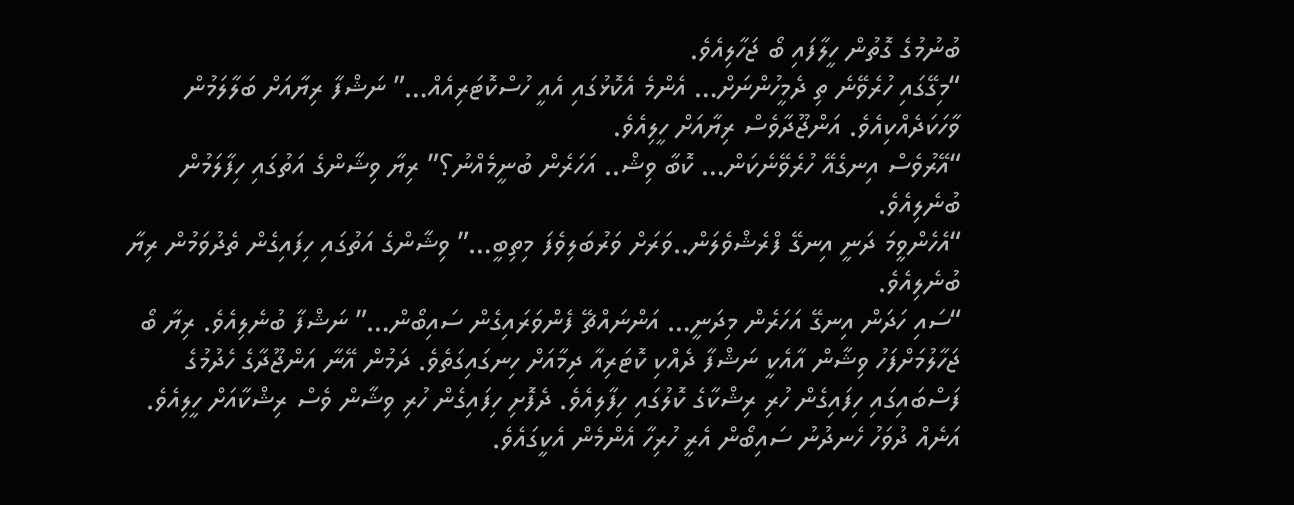ބުނުމުގެ ގޮތުން ހީލާފައި ބޯ ޖަހާލިއެވެ.
“މިގޭގައި ހުރެވޭނެ ތި ދެމީހުންނަށް… އެންމެ އެކޮޅުގައި އެއީ ހުސްކޮޓަރިއެއް…” ނަޝްފާ ރިޔާއަށް ބަލާލަމުން ވާހަކަދެއްކިއެވެ. އަންޖޫދާވެސް ރިޔާއަށް ހީލިއެވެ.
“އޭރުވެސް އިނގެއޭ ހުރެވޭނެކަން… ކޮބާ ވިޝް.. އަހަރެން ބުނީމެއްނު؟” ރިޔާ ވިޝާންގެ އަތުގައި ހިފާލަމުން ބުނެލިއެވެ.
“އެހެންވީމަ ދަނީ އިނގޭ ފްރެޝްވެލަން..ވަރަށް ވަރުބަލިވެފަ މިތިބީ…” ވިޝާންގެ އަތުގައި ހިފައިގެން ތެދުވަމުން ރިޔާ ބުނެލިއެވެ.
“ސައި ހަދަން އިނގޭ އަހަރެން މިދަނީ… އަންނައްޗޭ ފެންވަރައިގެން ސައިބޯން…” ނަޝްފާ ބުނެލިއެވެ. ރިޔާ ބޯ ޖަހާލުމަށްފަހު ވިޝާން އާއެކީ ނަޝްފާ ދެއްކި ކޮޓަރިއާ ދިމާއަށް ހިނގައިގަތެވެ. ދަމުން އޭނާ އަންޖޫދާގެ ހެދުމުގެ ފަސްބައިގައި ހިފައިގެން ހުރި ރިޝްކާގެ ކޮލުގައި ހިފާލިއެވެ. ދެފޮށި ހިފައިގެން ހުރި ވިޝާން ވެސް ރިޝްކާއަށް ހީލިއެވެ.
އަނެއް ދުވަހު ހެނދުނު ސައިބޯން އެރީ ހުރިހާ އެންމެން އެކީގައެވެ.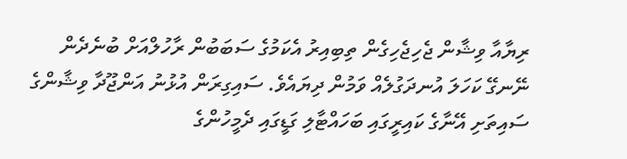ރިޔާއާ ވިޝާން ޖެހިޖެހިގެން ތިބިއިރު އެކަމުގެ ސަބަބުން ރާހުލްއަށް ބުނެދެން ނޭނގޭ ކަހަލަ އުނދަގުލެއް ވަމުން ދިޔައެވެ. ސައިގިރަން އުޅުނު އަންޖޫދާ ވިޝާންގެ ސައިތަށި އޭނާގެ ކައިރީގައި ބަހައްޓާލި ގަޑީގައި ދެމީހުންގެ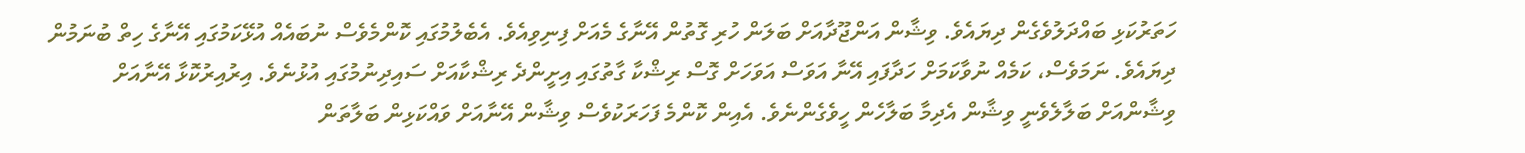ހަތަރުކަޅި ބައްދަލުވެގެން ދިޔައެވެ. ވިޝާން އަންޖޫދާއަށް ބަލަން ހުރި ގޮތުން އޭނާގެ މެއަށް ފިނިވިއެވެ. އެބެލުމުގައި ކޮންމެވެސް ނުބައެއް އުޅޭކަމުގައި އޭނާގެ ހިތް ބުނަމުން ދިޔައެވެ. ނަމަވެސް، ކަމެއް ނުވާކަމަށް ހަދާފައި އޭނާ އަވަސް އަވަހަށް ގޮސް ރިޝްކާ ގާތުގައި އިށީންދެ ރިޝްކާއަށް ސައިދިނުމުގައި އުޅުނެވެ. އިރުއިރުކޮޅާ އޭނާއަށް ވިޝާންއަށް ބަލާލެވެނީ ވިޝާން އެދިމާ ބަލާހެން ހީވެގެންނެވެ. އެއިން ކޮންމެ ފަހަރަކުވެސް ވިޝާން އޭނާއަށް ވައްކަޅިން ބަލާތަން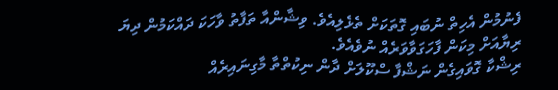ފެނުމުން އެހިތް ނުބައި ގޮތަކަށް ތެޅެލިއެވެ. ވިޝާންއާ ތަފާތު ވާހަކަ ދައްކަމުން ދިޔަ ރިޔާއަށް މިކަން ފާހަގަވާވަރެއް ނުވެއެވެ.
ރިޝްކާ ގޮވައިގެން ނަޝްފާ ސްކޫލަށް ދާން ނިކުތްތާ މާގިނައިރެއް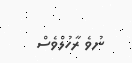ނުވެ ރާހުލްވެސް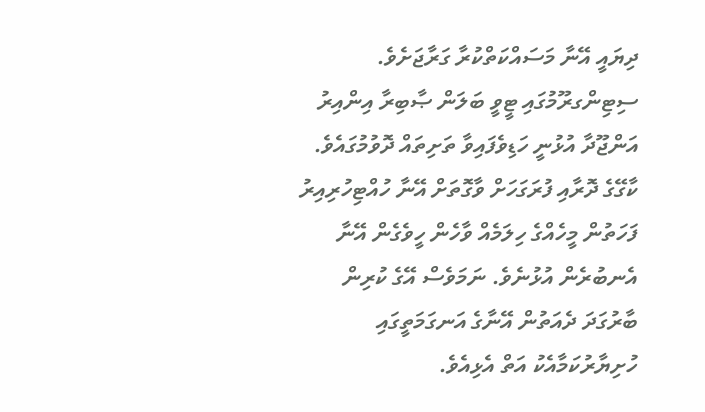ދިޔައީ އޭނާ މަސައްކަތްކުރާ ގަރާޖަށެވެ. ސިޓިންގރޫމުގައި ޓީވީ ބަލަން ޞާބިރާ އިންއިރު އަންޖޫދާ އުޅުނީ ހަޑިވެފައިވާ ތަށިތައް ދޮވުމުގައެވެ. ކާގޭގެ ދޮރާއި ފުރަގަހަށް ވާގޮތަށް އޭނާ ހުއްޓިހުރިއިރު ފަހަތުން މީހެއްގެ ހިލަމެއް ވާހެން ހީވެގެން އޭނާ އެނބުރެން އުޅުނެވެ. ނަމަވެސް އޭގެ ކުރިން ބާރުގަދަ ދެއަތުން އޭނާގެ އަނގަމަތީގައި ހުށިޔާރުކަމާއެކު އަތް އެޅިއެވެ.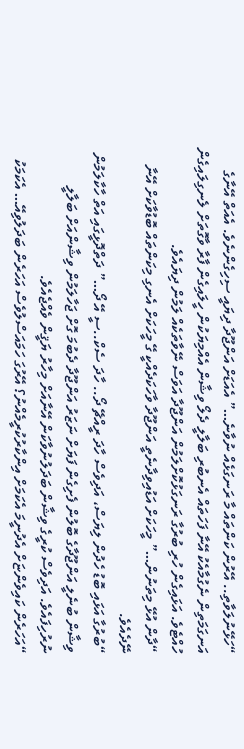“ހަޅޭނުލަވާތި.. އޭރުން ކަންތައް މާ ރަނގަޅެއް ނުވާނެ…” އެއަޑަށް އަންޖޫދާ ދިޔައީ ސިހިގެންނެވެ. އެއަތް އޭނާގެ އަނގަމަތިން ނެގުމާއެކު އޭނާ ފަހަތައް އެނބުރި ބަލާލީ ދެލޯ ވިޝާން އެއްމިޔަކުން ހީލައިގެން ފާރާ ވާގޮތަށް ލެނގިލައިގެން ހުއްޓެވެ. އަޅައިގެން ހުރި ބުރުގާ ރަނގަޅުކޮށްލަމުން އަންޖޫދާ އަވަސް ނޭވާތަކެއް ލަމުން ދިޔައެވެ.
“ދާން އުޅޭ މިތަނުން…” މީހަކަށް އަޑުއިވިދާނެތީ އަންޖޫދާ ވާހަކަދެއްކީ ގޭ މީހަކަށް އެނގި މިކަންތައް ބޮޑުވާކަށް އޭނާ ނޭދެއެވެ.
“ބުރުގާ އަޅައި ބޮޑު ހެދުން ލިޔަސް، އަދިވެސް ހާދަ ރީއްޗޭ ދޯ.. ހާދަ ސެކް..ސީ އޭ ދޯ…” ދަތްދޮޅީގައި އަތް ހާކާލަމުން ވިޝާން ބުނެލީ އަންޖޫދާގެ ބޮލުން ފެށިގެން ފަޔަށް ނަޒަރު އަންޖޫދާ ދެބުމަ ގޮށް ޖަހާލަމުން ވިޝާންއަށް ބަލާލީ ނުރުހިފައެވެ. އަދިވެސް ކުރީގެ ވިޝާން ބަދަލުނުވާކަން އޭނާއަށް މިހާރު ޔަޤީން ވެއްޖެއެވެ.
“އަހަރެން ކައިވެންޏަށް އެދުނީމަ އެކަމަށް އިންކާރުކުރީމެއްނު؟ އޭރުގަ ހަމައަސްލުވެސް އަހަރެން ބަދަލުވިއޭ… އެކަމަކު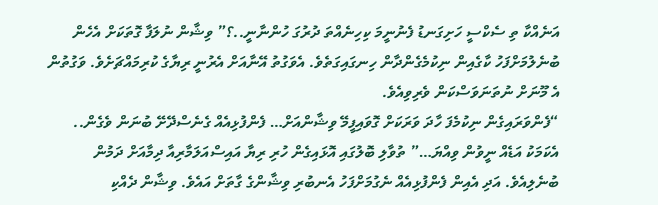އަނެއްކާ ތި ސެކްސީ ހަށިގަނޑު ފެނުނީމަ ކިހިނެއްތަ ދުރުގަ ހުންނާނީ..؟” ވިޝާން ނުލަފާ ގޮތަކަށް އެހެން ބުނެލުމަށްފަހު ކާގެއިން ނިކުމެގެންދާން ހިނގައިގަތެވެ. އެވަގުތު އޭނާއަށް އެރުނީ ރިޔާގެ ކުރިމައްޗަށެވެ. ވަގުތުން އެ މޫނަށް ނުތަނަވަސްކަން ވެރިވިއެވެ.
“ފެންވަރައިގެން ނިކުމެފަ ހާދަ ވަރަކަށް ގޮވައިފީމޭ ވިޝާންއަށް… ފެންފުޅިއެއް ގެނެސްދޭށޭ ބުނަން ވެގެން.. އެކަމަކު އަޑެއް ނީވުން ވިއްޔަ…” ތުވާލި ބޮލުގައި އޮޅައިގެން ހުރި ރިޔާ އައިސްއަލަމާރިއާ ދިމާއަށް ދަމުން ބުނެލިއެވެ. އަދި އެއިން ފެންފުޅިއެއް ނެގުމަށްފަހު އެނބުރި ވިޝާންގެ ގާތަށް އައެވެ. ވިޝާން ދެއްކި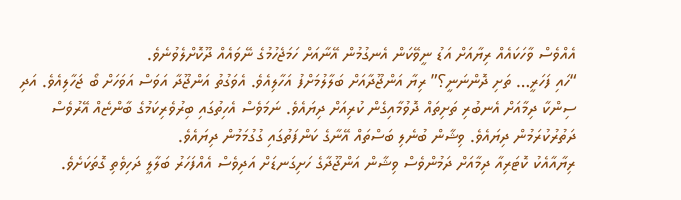އެއްވެސް ވާހަކައެއް ރިޔާއަށް އަޑު ނީވޭކަން އެނގުމުން އޭނާއަށް ހަމަޖެހުމުގެ ނޭވައެއް ދޫކޮށްލެވުނެވެ.
“ހައި ފަހަރީ… ތަށި ދޮންނަނީ؟” ރިޔާ އަންޖޫދާއަށް ބަލާލުމަށްފު އަހާލިއެވެ. އެވަގުތު އަންޖޫދާ އަވަސް އަވަހަށް ބޯ ޖަހާލިއެވެ. އަދި ސިންކާ ދިމާއަށް އެނބުރި ތަށިތައް ދޮވުމާއިގެން ކުރިއަށް ދިޔައެވެ. ނަމަވެސް އެހިތުގައި ބިރުވެރިކަމުގެ ބާންޏެއް އޭރުވެސް ދަތުރުކުރަމުން ދިޔައެވެ. ވިޝާން ބުނެލި ބަސްތައް އޭނާގެ ކަންފަތުގައި ގުގުމަމުން ދިޔައެވެ.
ރިޔާއާއެކު ކޮޓަރިއާ ދިމާއަށް ދަމުންވެސް ވިޝާން އަންޖޫދާގެ ހަށިގަނޑަށް އަދިވެސް އެއްފަހަރު ބަލާލީ ދަހިވެތި ގޮތަކަށެވެ.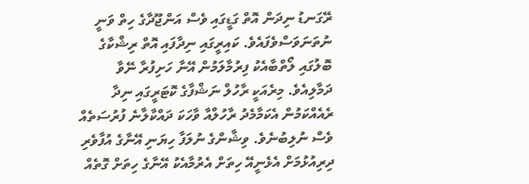ރޭގަނޑު ނިދަން އޮތް ގަޑީގައި ވެސް އަންޖޫދާގެ ހިތް ވަނީ ނުތަނަވަސްވެފައެވެ. ކައިރީގައި ނިދާފައި އޮތް ރިޝްކާގެ ބޮލުގައި ލޯތްބާއެކު ފިރުމާލަމުން އޭނާ ހަށިފުރާ ނޭވާ ދަމާލިއެވެ. މިރެއަކީ ރާހުލް ނަޝްފާގެ ކޮޓަރީގައި ނިދާ ރެއެއްކަމުން އެކަމާމެދު ރާހުލްއާ ވާހަކަ ދައްކާލާނެ ފުރުސަތެއް ވެސް ނުލިބުނެވެ. ވިޝާންގެ ނުލަފާ ހިޔަނި އޭނާގެ އުފާވެރި ދިރިއުޅުމަށް އެޅެނީއޭ ހިތަށް އެރުމާއެކު އޭނާގެ ހިތަށް ގޮތެއް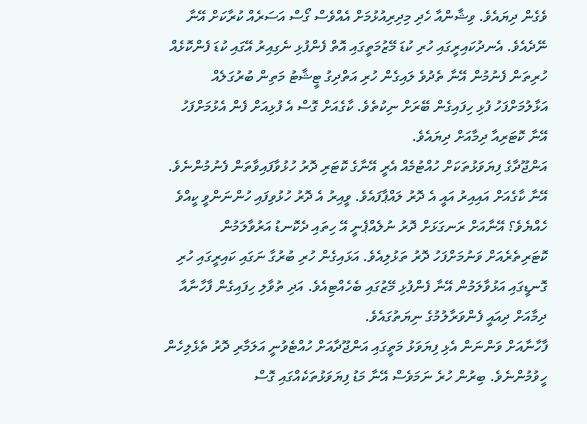ވެގެން ދިޔައެވެ. ވިޝާންއާ ހެދި މިދިރިއުޅުމަށް އެއްވެސް ގޯސް އަސަރެއް ކުރާކަށް އޭނާ ނޭދެއެވެ. އެނދުކައިރީގައި ހުރި ކުޑަ މޭޒުމަތީގައި އޮތް ފެންފުޅި ނެގިއިރު އޭގައި ކުޑަ ފެންކޮޅެއް ހުރިތަން ފެނުމުން އޭނާ ތެދުވެ ލައިގެން ހުރި އަތްދިގު ޓީޝާޓު މަތިން ބުރުގަލެއް އަޅާލުމަށްފަހު ފުޅި ހިފައިގެން ބޭރަށް ނިކުތެވެ. ކާގެއަށް ގޮސް އެ ފުޅިއަށް ފެން އެޅުމަށްފަހު އޭނާ ކޮޓަރިއާ ދިމާއަށް ދިޔައެވެ.
އަންޖޫދާގެ ފިޔަވަޅުތަކަށް ހުއްޓުމެއް އެރީ އޭނާގެ ކޮޓަރި ދޮރު ހުޅުވާފައިވާތަން ފެނުމުންނެވެ. އޭނާ ކާގެއަށް އައިއިރު އައީ އެ ދޮރު ލައްޕާފައެވެ. ވީއިރު އެ ދޮރު ހުޅުވިފައި ހުންނަންވީ ކީއްވެ ހެއްޔެވެ؟ އޭނާއަށް ރަނގަޅަށް ދޮރު ނުލެއްޕެނީ އޭ ހިތައި ދެކޮނޑު އަރުވާލަމުން ކޮޓަރިތެރެއަށް ވަނުމަށްފަހު ދޮރު ތަޅުލިއެވެ. އަޅައިގެން ހުރި ބުރުގާ ނަގައި ކައިރީގައި ހުރި ގޮނޑީގައި އަޅުވާލަމުން އޭނާ ފެންފުޅި މޭޒުގައި ބެހެއްޓިއެވެ. އަދި ތުވާލި ހިފައިގެން ފާހާނާއާ ދިމާއަށް ދިއައީ ފެންވަރާލުމުގެ ނިޔަތުގައެވެ.
ފާހާނާއަށް ވަންނަން އެޅި ފިޔަވަޅު މަތީގައި އަންޖޫދާއަށް ހުއްޓެވުނީ އަލަމާރި ދޮރު ތެޅެލިހެން ހީވުމުންނެވެ. ބިރުން ހުރެ ނަމަވެސް އޭނާ މަޑު ފިޔަވަޅުތަކެއްގައި ގޮސް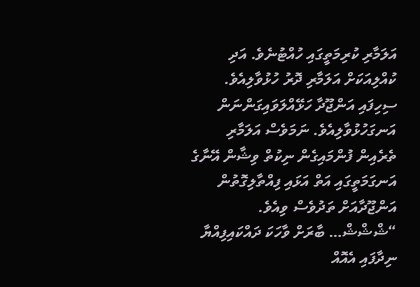އަލަމާރި ކުރިމަތީގައި ހުއްޓުނެވެ. އަދި ކުއްލިއަކަށް އަލަމާރި ދޮރު ހުޅުވާލިއެވެ. ސިހިފައި އަންޖޫދާ ހަޅޭއްލަވައިގަންނަން އަނގަހުޅުވާލިއެވެ. ނަމަވެސް އަލަމާރި ތެރެއިން ފުންމައިގެން ނިކުތް ވިޝާން އޭނާގެ އަނގަމަތީގައި އަތް އަޅައި ފިއްތާލިގޮތުން އަންޖޫދާއަށް ތަދުވެސް ވިއެވެ.
“ޝްޝްޝް… ބާރަށް ވާހަކަ ދައްކައިފިއްޔާ ނިދާފައި އެއޮއް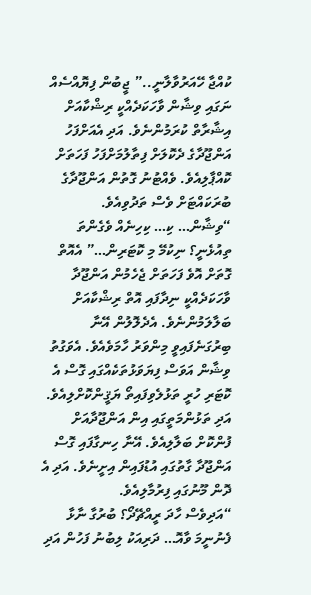ކުއްޖާ ހޭއަރުވާލާނީ..” ޖީބުން ފިޔޮއްސެއް ނަގައި ވިޝާން ވާހަކަދެއްކީ ރިޝްކާއަށް އިޝާރާތް ކުރަމުންނެވެ. އަދި އެއަށްފަހު އަންޖޫދާގެ ދެކޮލަށް ފިތާލުމަށްފަހު ފަހަތަށް ކޮއްޕާލިއެވެ. ވެއްޓުނު ގޮތުން އަންޖޫދާގެ ބުރަކައްޓަށް ވެސް ތަދުވިއެވެ.
“ވިޝާން… ކި… ކިހިނެއް ވެގެންތަ ތިއުޅެނީ؟ ނިކުމޭ މި ކޮޓަރިން…” އެއޮތް ގޮތަށް އޮވެ ފަހަތަށް ޖެހެމުން އަންޖޫދާ ވާހަކަދެއްކީ ނިދާފައި އޮތް ރިޝްކާއަށް ބަލާލަމުންނެވެ. އެދެލޮލުން އޭނާ ބިރުގަނެފައިވީ މިންވަރު ހާމަވެއެވެ. އެވަގުތު ވިޝާން އަވަސް ފިޔަވަޅުތަކެއްގައި ގޮސް އެ ކޮޓަރި ހުރީ ތަޅުލެވިފައިތޯ ޔަޤީންކޮށްލިއެވެ. އަދި ތަޅުންމަތީގައި އިން އަންޖޫދާއަށް ފުންކޮށް ބަލާލިއެވެ. އޭނާ ހިނގާފައި ގޮސް އަންޖޫދާ ގާތުގައި އުޑުފައިން އިށީނެވެ. އަދި އެ ދޮން މޫނުގައި ފިރުމާލިއެވެ.
“އަދިވެސް ހާދަ ރީއްޗޭދޯ؟ ބުރުގާ ނާޅާ ފެނުނީމަ ވާއޮ… ދަރިއަކު ލިބުނު ފަހުން އަދި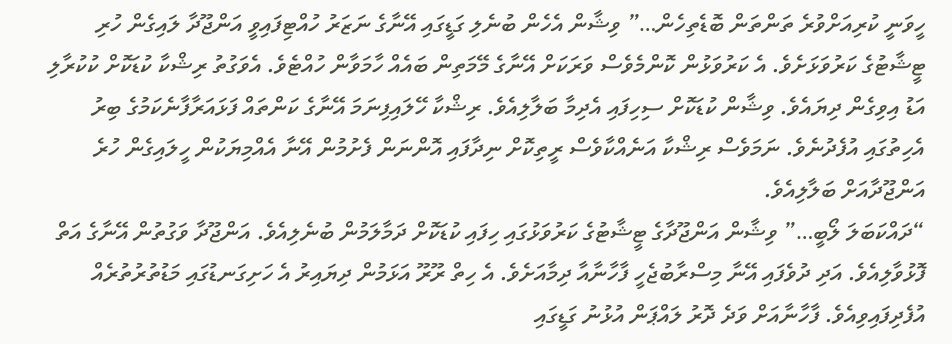ހީވަނީ ކުރިއަށްވުރެ ތަންތަން ބޮޑެތިހެން…” ވިޝާން އެހެން ބުނެލި ގަޑީގައި އޭނާގެ ނަޒަރު ހުއްޓިފައިވީ އަންޖޫދާ ލައިގެން ހުރި ޓީޝާޓުގެ ކަރުވަޅަށެވެ. އެ ކަރުވަޅުން ކޮންމެވެސް ވަރަކަށް އޭނާގެ މޭމަތިން ބައެއް ހާމަވާން ހުއްޓެވެ. އެވަގުތު ރިޝްކާ ކުޑަކޮށް ކުކުރާލި އަޑު އިވިގެން ދިޔައެވެ. ވިޝާން ކުޑަކޮށް ސިހިފައި އެދިމާ ބަލާލިއެވެ. ރިޝްކާ ހޭލައިފިނަމަ އޭނާގެ ކަންތައް ފަޅައަރާފާނެކަމުގެ ބިރު އެހިތުގައި އުފެދުނެވެ. ނަމަވެސް ރިޝްކާ އަނެއްކާވެސް ރީތިކޮށް ނިދާފައި އޮންނަން ފެށުމުން އޭނާ އެއްމިޔަކުން ހީލައިގެން ހުރެ އަންޖޫދާއަށް ބަލާލިއެވެ.
“ދައްކަބަލަ ލޯބީ…” ވިޝާން އަންޖޫދާގެ ޓީޝާޓުގެ ކަރުވަޅުގައި ހިފައި ކުޑަކޮށް ދަމާލަމުން ބުނެލިއެވެ. އަންޖޫދާ ވަގުތުން އޭނާގެ އަތް ފޮޅުވާލިއެވެ. އަދި ދުވެފައި އޭނާ މިސްރާބުޖެހީ ފާހާނާއާ ދިމާއަށެވެ. އެ ހިތް ރޫރޫ އަޅަމުން ދިޔައިރު އެ ހަށިގަނޑުގައި މަޑުތުރުތުރެއް އުފެދިފައިވިއެވެ. ފާހާނާއަށް ވަދެ ދޮރު ލައްޕަން އުޅުނު ގަޑީގައި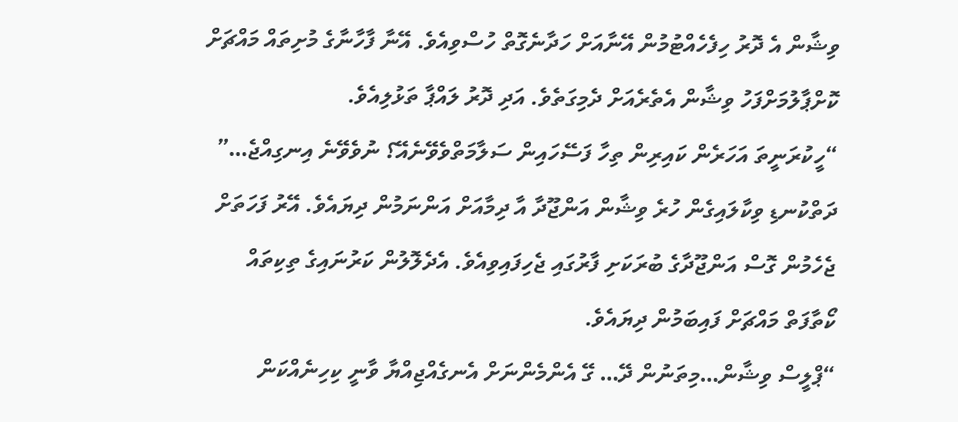ވިޝާން އެ ދޮރު ހިފެހެއްޓުމުން އޭނާއަށް ހަދާނެގޮތް ހުސްވިއެވެ. އޭނާ ފާހާނާގެ މުށިތައް މައްޗަށް ކޮށްޕާލުމަށްފަހު ވިޝާން އެތެރެއަށް ދެމިގަތެވެ. އަދި ދޮރު ލައްޕާ ތަޅުލިއެވެ.
“ހީކުރަނީތަ އަހަރެން ކައިރިން ތިހާ ފަސޭހައިން ސަލާމަތްވެވޭނެއޭ؟ ނުވެވޭނެ އިނގިއްޖެ…” ދަތްކުނޑި ވިކާލައިގެން ހުރެ ވިޝާން އަންޖޫދާ އާ ދިމާއަށް އަންނަމުން ދިޔައެވެ. އޭރު ފަހަތަށް ޖެހެމުން ގޮސް އަންޖޫދާގެ ބުރަކަށި ފާރުގައި ޖެހިފައިވިއެވެ. އެދެލޮލުން ކަރުނައިގެ ތިކިތައް ކޯތާފަތް މައްޗަށް ފައިބަމުން ދިޔައެވެ.
“ޕްލީސް ވިޝާން…މިތަނުން ދޭ… ގޭ އެންމެންނަށް އެނގެއްޖިއްޔާ ވާނީ ކިހިނެއްކަން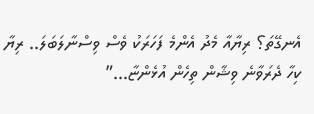އެނގޭތަ؟ ރިޔާއާ މެދު އެންމެ ފަހަރަކު ވެސް ވިސްނާލަބަލަ.. ރިޔާ ކިހާ ދެރަވާނެ ވިޝާން ތިހެން އުޅެންޏާ…”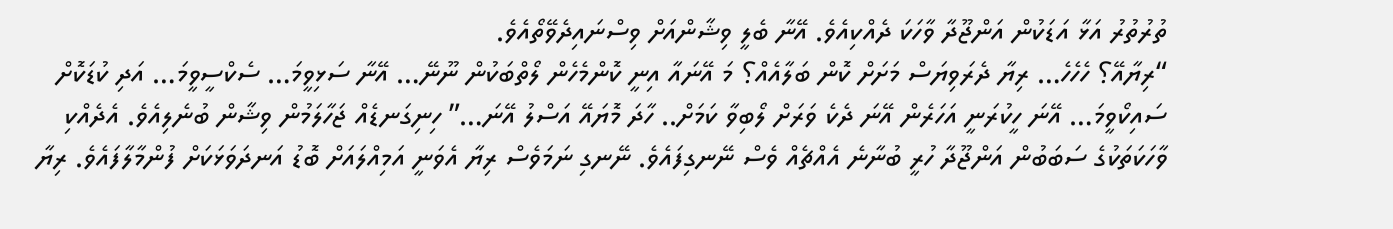ތުރުތުރު އަޅާ އަޑަކުން އަންޖޫދާ ވާހަކަ ދެއްކިއެވެ. އޭނާ ބެލީ ވިޝާންއަށް ވިސްނައިދެވޭތޯއެވެ.
“ރިޔާއޭ؟ ހެހެހެ… ރިޔާ ދެރަވިޔަސް މަށަށް ކޮން ބަލާއެއް؟ މަ އޭނައާ އިނީ ކޮންމެހެން ލޯތްބަކުން ނޫނޭ… އޭނާ ސަޅިވީމަ… ސެކްސީވީމަ… އަދި ކުޑަކޮށް ސައިކޯވީމަ… އޭނަ ހީކުރަނީ އަހަރެން އޭނަ ދެކެ ވަރަށް ލޯބިވާ ކަމަށް.. ހާދަ މޮޔައޭ އަސްލު އޭނަ…” ހިނިގަނޑެއް ޖަހާލަމުން ވިޝާން ބުނެލިއެވެ. އެދެއްކި ވާހަކަތަކުގެ ސަބަބުން އަންޖޫދާ ހުރީ ބުނާނެ އެއްޗެއް ވެސް ނޭނގިފައެވެ. ނޭނގި ނަމަވެސް ރިޔާ އެވަނީ އަމިއްލައަށް ބޮޑު އަނދަވަޅަކަށް ފުންމާލާފައެވެ. ރިޔާ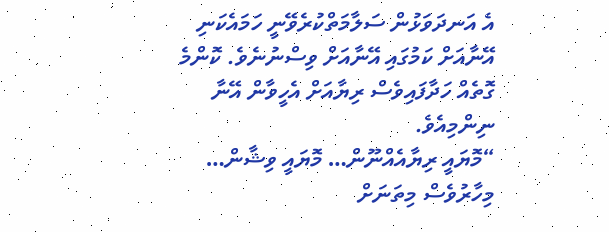އެ އަނދަވަޅުން ސަލާމަތްކުރެވޭނީ ހަމައެކަނި އޭނާއަށް ކަމުގައި އޭނާއަށް ވިސްނުނެވެ. ކޮންމެ ގޮތެއް ހަދާފައިވެސް ރިޔާއަށް އެހީވާން އޭނާ ނިންމިއެވެ.
“މޮޔައީ ރިޔާއެއްނޫން… މޮޔައީ ވިޝާން… މިހާރުވެސް މިތަނަށް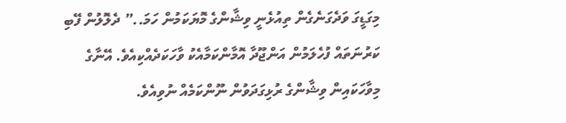މިގަޑީގަ ވަދެގަނެގެން ތިއުޅެނީ ވިޝާންގެ މޮޔަކަމުން ހަމަ..” ދެލޮލުން ފޭބި ކަރުނަތައް ފުހެލަމުން އަންޖޫދާ އޮމާންކަމާއެކު ވާހަކަދެއްކިއެވެ. އޭނާގެ މިވާހަކައިން ވިޝާންގެ ރުޅިގަދަވުން ނޫންކަމެއް ނުވިއެވެ.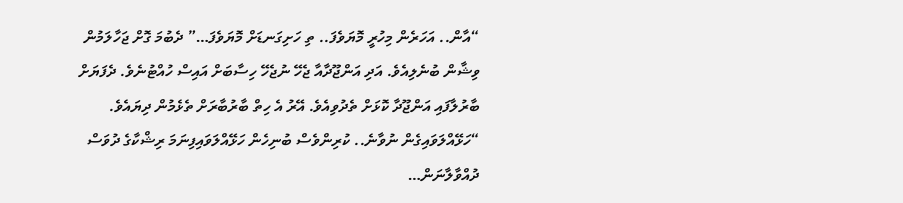“އާން.. އަހަރެން މިހުރީ މޮޔަވެފަ.. ތި ހަށިގަނޑަށް މޮޔަވެފަ…” ދެބުމަ ގޮށް ޖަހާލަމުން ވިޝާން ބުނެލިއެވެ. އަދި އަންޖޫދާއާ ޖެހޭ ނުޖެހޭ ހިސާބަށް އައިސް ހުއްޓުނެވެ. ދެފަޔަށް ބާރުލާފައި އަންޖޫދާ ކޮޅަށް ތެދުވިއެވެ. އޭރު އެ ހިތް ބާރުބާރަށް ތެޅެމުން ދިޔައެވެ.
“ހަޅޭއްލަވައިގެން ނުވާނެ.. ކުރިންވެސް ބުނިހެން ހަޅޭއްލަވައިފިނަމަ ރިޝްކާގެ ދުވަސް ދުއްވާލާނަން…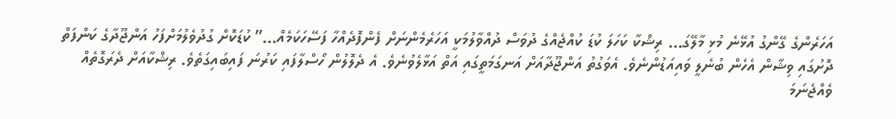އަހަރެންގެ ގޭންގު އުޅޭނެ މުޅި މާލޭގަ… ރިޝްކާ ކަހަލަ ކުޑަ ކުއްޖެއްގެ ދުވަސް ދުއްވާލުމަކީ އަހަރެމެންނަށް ފެންފޮދެއްހާ ފަސޭހަކަމެއް…” ކުޑަކޮށް ގުދުވެލުމަށްފަހު އަންޖޫދާގެ ކަންފަތް ދޮށުގައި ވިޝާން އެހެން ބުނެލީ ވައިއަޑުންނެވެ. އެވަގުތު އަންޖޫދާއަށް އަނގަމަތީގައި އަތް އަޅާލެވުނެވެ. އެ ދެލޮލުން ހޯސްލާފައި ކަރުނަ ފައިބައިގަތެވެ. ރިޝްކާއަށް ދެރަގޮތެއް ވެއްޖެނަމަ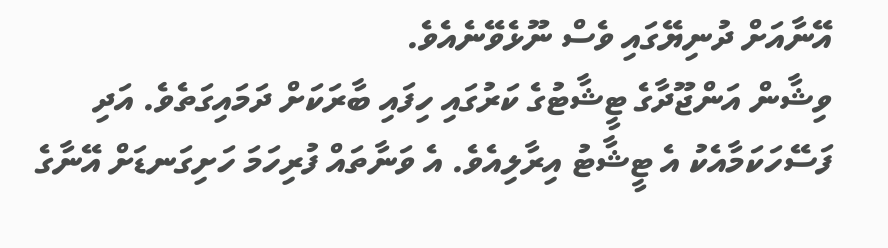އޭނާއަށް ދުނިޔޭގައި ވެސް ނޫޅެވޭނެއެވެ.
ވިޝާން އަންޖޫދާގެ ޓީޝާޓުގެ ކަރުގައި ހިފައި ބާރަކަށް ދަމައިގަތެވެ. އަދި ފަސޭހަކަމާއެކު އެ ޓީޝާޓު އިރާލިއެވެ. އެ ވަނާތައް ފުރިހަމަ ހަށިގަނޑަށް އޭނާގެ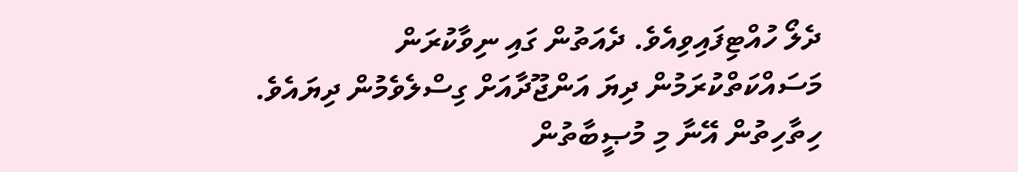ދެލޯ ހުއްޓިފައިވިއެވެ. ދެއަތުން ގައި ނިވާކުރަން މަސައްކަތްކުރަމުން ދިޔަ އަންޖޫދާއަށް ގިސްލެވެމުން ދިޔައެވެ. ހިތާހިތުން އޭނާ މި މުޞީބާތުން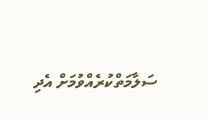ސަލާމަތްކުރެއްވުމަށް އެދި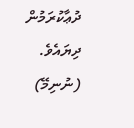ދުޢާކުރަމުން ދިޔައެވެ.
(ނުނިމޭ)